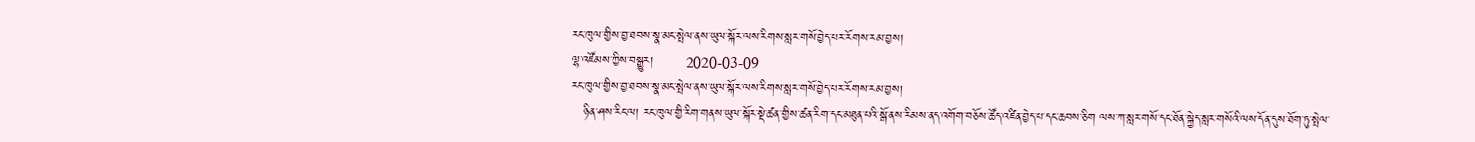རང་ཁུལ་གྱིས་བྱ་ཐབས་སྣ་མང་སྤེལ་ནས་ཡུལ་སྐོར་ལས་རིགས་སླར་གསོ་བྱེད་པར་རོགས་རམ་བྱས།
ལྷ་འཛོམས་ཀྱིས་བསྒྱུར།        2020-03-09
རང་ཁུལ་གྱིས་བྱ་ཐབས་སྣ་མང་སྤེལ་ནས་ཡུལ་སྐོར་ལས་རིགས་སླར་གསོ་བྱེད་པར་རོགས་རམ་བྱས།
   ཉིན་ཤས་རིང་ལ། རང་ཁུལ་གྱི་རིག་གནས་ཡུལ་སྐོར་སྡེ་ཚན་གྱིས་ཚན་རིག་དང་མཐུན་པའི་སྒོ་ནས་རིམས་ནད་འགོག་བཅོས་ཚོད་འཛིན་བྱེད་པ་དང་ཆབས་ཅིག ལས་ཀ་སླར་གསོ་དང་ཐོན་སྐྱེད་སླར་གསོའི་ལས་དོན་དུས་ཐོག་ཏུ་སྤེལ་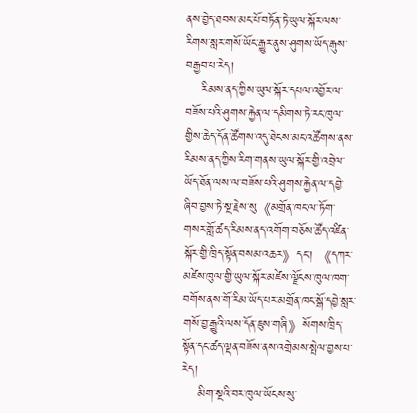ནས་བྱེད་ཐབས་མང་པོ་བཏོན་ཏེ་ཡུལ་སྐོར་ལས་རིགས་སླར་གསོ་ཡོང་རྒྱུར་ནུས་ཤུགས་ཡོད་རྒུས་བརྒྱབ་པ་རེད།
    རིམས་ནད་ཀྱིས་ཡུལ་སྐོར་དཔལ་འབྱོར་ལ་བཟོས་པའི་ཤུགས་རྐྱེན་ལ་དམིགས་ཏེ་རང་ཁུལ་གྱིས་ཆེད་དོན་ཚོགས་འདུ་ཐེངས་མང་འཚོགས་ནས་རིམས་ནད་ཀྱིས་རིག་གནས་ཡུལ་སྐོར་གྱི་འབྲེལ་ཡོད་ཐོན་ལས་ལ་བཟོས་པའི་ཤུགས་རྐྱེན་ལ་དབྱེ་ཞིབ་བྱས་ཏེ་སྔ་རྗེས་སུ《མགྲོན་ཁང་ལ་ཏོག་གསར་གློ་ཚད་རིམས་ནད་འགོག་བཅོས་ཚོད་འཛིན་སྐོར་གྱི་ཁྲིད་སྟོན་བསམ་འཆར》དང་། 《དཀར་མཛེས་ཁུལ་གྱི་ཡུལ་སྐོར་མཛེས་ལྗོངས་ཁུལ་ཁག་བགོས་ནས་གོ་རིམ་ཡོད་པར་མགྲོན་ཁང་སྒོ་དབྱེ་སླར་གསོ་བྱ་རྒྱུའི་ལས་དོན་ཇུས་གཞི》སོགས་ཁྲིད་སྟོན་དང་ཚད་ལྡན་བཟོས་ནས་འགྲེམས་སྤེལ་བྱས་པ་རེད།
    མིག་སྔའི་བར་ཁུལ་ཡོངས་སུ་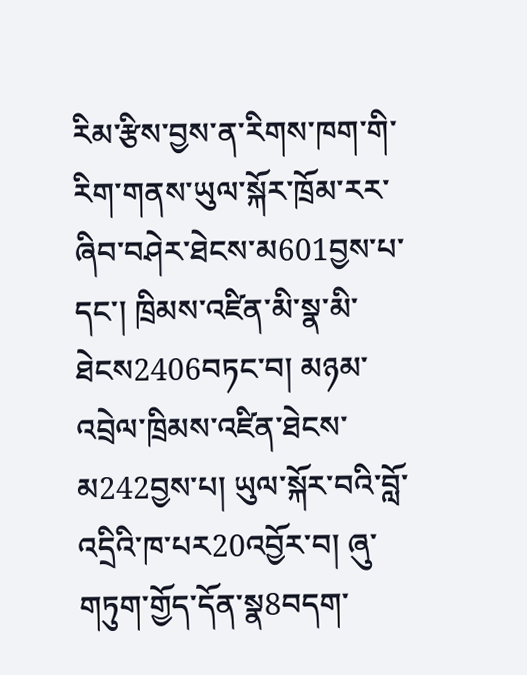རིམ་རྩིས་བྱས་ན་རིགས་ཁག་གི་རིག་གནས་ཡུལ་སྐོར་ཁྲོམ་རར་ཞིབ་བཤེར་ཐེངས་མ601བྱས་པ་དང་། ཁྲིམས་འཛིན་མི་སྣ་མི་ཐེངས2406བཏང་བ། མཉམ་འབྲེལ་ཁྲིམས་འཛིན་ཐེངས་མ242བྱས་པ། ཡུལ་སྐོར་བའི་བློ་འདྲིའི་ཁ་པར20འབྱོར་བ། ཞུ་གཏུག་གྱོད་དོན་སྣ8བདག་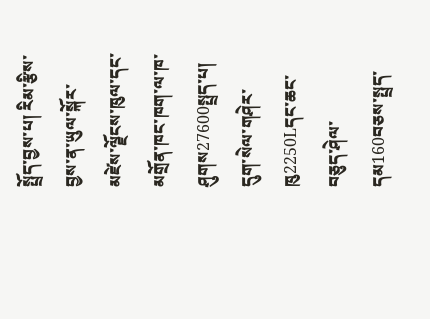སྤྲོད་བྱས་པ། རིམ་རྩིས་བྱས་ན་ཡུལ་སྐོར་མཛེས་ལྗོངས་ཁུལ་དང་མགྲོན་ཁང་ཁག་ལ་ཁ་ཤུགས27600སྤྲད་པ། དུག་སེལ་གཤེར་ཁུ2250Lདང་ཆང་བཅུད་ཤེལ་དམ160བཅས་སྤྲད་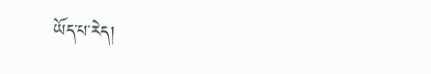ཡོད་པ་རེད།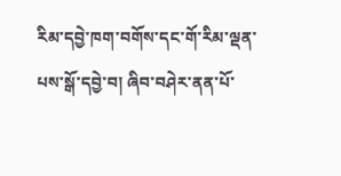རིམ་དབྱེ་ཁག་བགོས་དང་གོ་རིམ་ལྡན་པས་སྒོ་དབྱེ་བ། ཞིབ་བཤེར་ནན་པོ་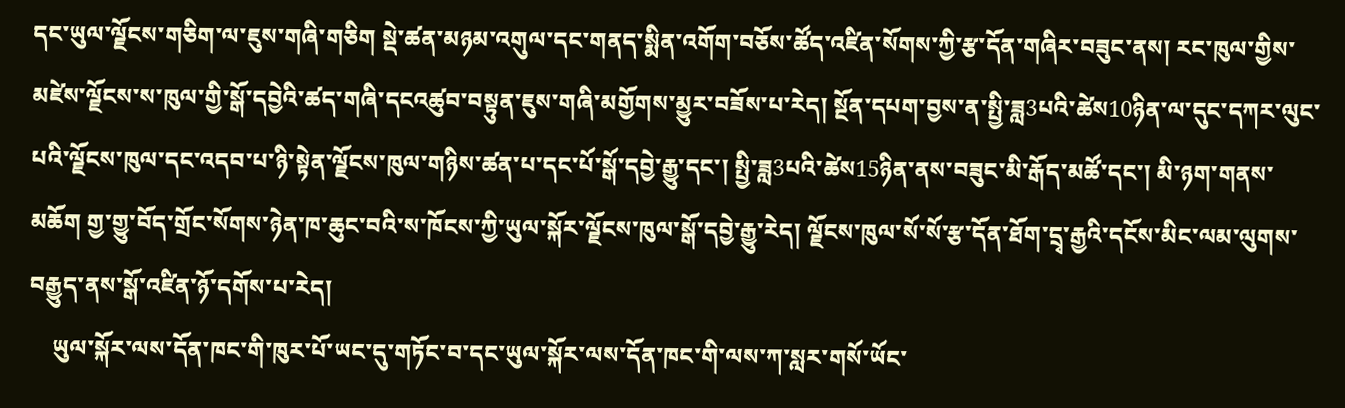དང་ཡུལ་ལྗོངས་གཅིག་ལ་ཇུས་གཞི་གཅིག སྡེ་ཚན་མཉམ་འགུལ་དང་གནད་སྨིན་འགོག་བཅོས་ཚོད་འཛིན་སོགས་ཀྱི་རྩ་དོན་གཞིར་བཟུང་ནས། རང་ཁུལ་གྱིས་མཛེས་ལྗོངས་ས་ཁུལ་གྱི་སྒོ་དབྱེའི་ཚད་གཞི་དངའཚུབ་བསྟུན་ཇུས་གཞི་མགྱོགས་མྱུར་བཟོས་པ་རེད། སྔོན་དཔག་བྱས་ན་སྤྱི་ཟླ3པའི་ཚེས10ཉིན་ལ་དུང་དཀར་ལུང་པའི་ལྗོངས་ཁུལ་དང་འདབ་པ་ཉི་སྟེན་ལྗོངས་ཁུལ་གཉིས་ཚན་པ་དང་པོ་སྒོ་དབྱེ་རྒྱུ་དང་། སྤྱི་ཟླ3པའི་ཚེས15ཉིན་ནས་བཟུང་མི་རྒོད་མཚོ་དང་། མི་ཉག་གནས་མཆོག གྱ་གྱུ་བོད་གྲོང་སོགས་ཉེན་ཁ་ཆུང་བའི་ས་ཁོངས་ཀྱི་ཡུལ་སྐོར་ལྗོངས་ཁུལ་སྒོ་དབྱེ་རྒྱུ་རེད། ལྗོངས་ཁུལ་སོ་སོ་རྩ་དོན་ཐོག་དྲྭ་རྒྱའི་དངོས་མིང་ལམ་ལུགས་བརྒྱུད་ནས་སྒོ་འཛིན་ཉོ་དགོས་པ་རེད།
    ཡུལ་སྐོར་ལས་དོན་ཁང་གི་ཁུར་པོ་ཡང་དུ་གཏོང་བ་དང་ཡུལ་སྐོར་ལས་དོན་ཁང་གི་ལས་ཀ་སླར་གསོ་ཡོང་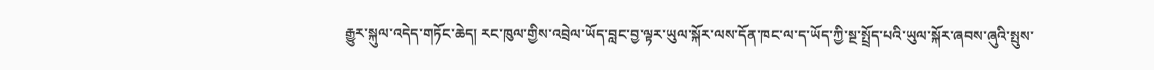རྒྱུར་སྐུལ་འདེད་གཏོང་ཆེད། རང་ཁུལ་གྱིས་འབྲེལ་ཡོད་བླང་བྱ་ལྟར་ཡུལ་སྐོར་ལས་དོན་ཁང་ལ་ད་ཡོད་ཀྱི་སྔ་སྤྲོད་པའི་ཡུལ་སྐོར་ཞབས་ཞུའི་སྤུས་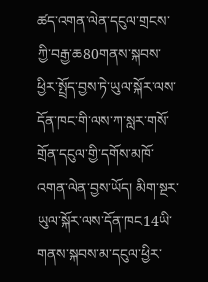ཚད་འགན་ལེན་དངུལ་གྲངས་ཀྱི་བརྒྱ་ཆ80གནས་སྐབས་ཕྱིར་སྤྲོད་བྱས་ཏེ་ཡུལ་སྐོར་ལས་དོན་ཁང་གི་ལས་ཀ་སླར་གསོ་གྲོན་དངུལ་གྱི་དགོས་མཁོ་འགན་ལེན་བྱས་ཡོད། མིག་སྔར་ཡུལ་སྐོར་ལས་དོན་ཁང14ཡི་གནས་སྐབས་མ་དངུལ་ཕྱིར་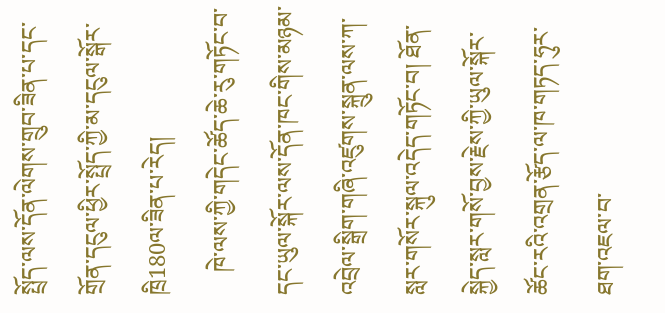སྤྲོད་ལས་དོན་ལེགས་གྲུབ་ཟིན་པ་དང་གྲོན་དངུལ་ཕྱིར་སྤྲོད་ཀྱི་མ་དངུལ་སྒོར་ཁྲི180ལ་ཟིན་པ་རེད།
    ཁེ་ལས་ཀྱི་གདེང་ཚོད་ཆེ་རུ་གཏོང་བ་དང་ཡུལ་སྐོར་ལས་དོན་ཁང་གིས་མཉམ་འབྲེལ་སྒྲིག་གཞི་འཛུགས་སྐྲུན་ལས་ཀ་སླར་གསོར་སྐུལ་འདེད་གཏོང་བ། ཐོན་སྐྱེད་སླར་གསོ་བྱས་རྗེས་ཀྱི་ཡུལ་སྐོར་ཚོང་རའི་འགྲན་རྩོད་ལ་ཁ་གཏད་ཧུར་ཐག་འཇལ་བ་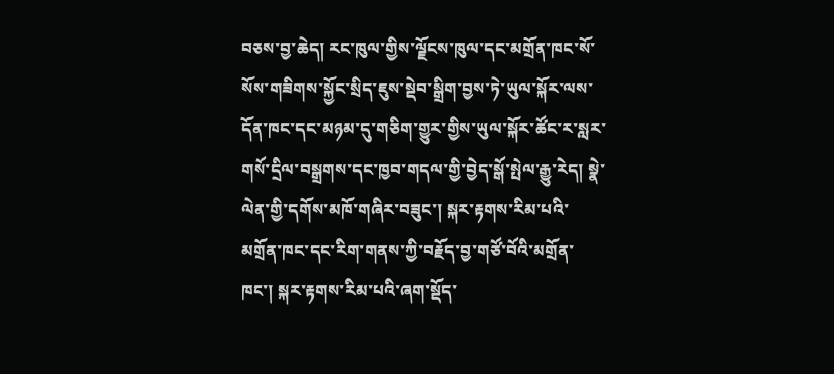བཅས་བྱ་ཆེད། རང་ཁུལ་གྱིས་ལྗོངས་ཁུལ་དང་མགྲོན་ཁང་སོ་སོས་གཟིགས་སྐྱོང་སྲིད་ཇུས་སྡེབ་སྒྲིག་བྱས་ཏེ་ཡུལ་སྐོར་ལས་དོན་ཁང་དང་མཉམ་དུ་གཅིག་གྱུར་གྱིས་ཡུལ་སྐོར་ཚོང་ར་སླར་གསོ་དྲིལ་བསྒྲགས་དང་ཁྱབ་གདལ་གྱི་བྱེད་སྒོ་སྤེལ་རྒྱུ་རེད། སྣེ་ལེན་གྱི་དགོས་མཁོ་གཞིར་བཟུང་། སྐར་རྟགས་རིམ་པའི་མགྲོན་ཁང་དང་རིག་གནས་ཀྱི་བརྗོད་བྱ་གཙོ་བོའི་མགྲོན་ཁང་། སྐར་རྟགས་རིམ་པའི་ཞག་སྡོད་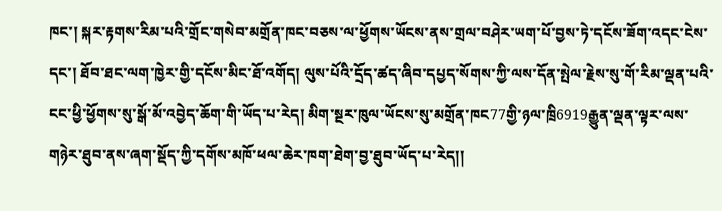ཁང་། སྐར་རྟགས་རིམ་པའི་གྲོང་གསེབ་མགྲོན་ཁང་བཅས་ལ་ཕྱོགས་ཡོངས་ནས་གྲལ་བཤེར་ཡག་པོ་བྱས་ཏེ་དངོས་ཟོག་འདང་ངེས་དང་། ཐོབ་ཐང་ལག་ཁྱེར་གྱི་དངོས་མིང་ཐོ་འགོད། ལུས་པོའི་དྲོད་ཚད་ཞིབ་དཔྱད་སོགས་ཀྱི་ལས་དོན་སྤེལ་རྗེས་སུ་གོ་རིམ་ལྡན་པའི་ངང་ཕྱི་ཕྱོགས་སུ་སྒོ་མོ་འབྱེད་ཆོག་གི་ཡོད་པ་རེད། མིག་སྔར་ཁུལ་ཡོངས་སུ་མགྲོན་ཁང77གྱི་ཉལ་ཁྲི6919རྒྱུན་ལྡན་ལྟར་ལས་གཉེར་ཐུབ་ནས་ཞག་སྡོད་ཀྱི་དགོས་མཁོ་ཕལ་ཆེར་ཁག་ཐེག་བྱ་ཐུབ་ཡོད་པ་རེད།།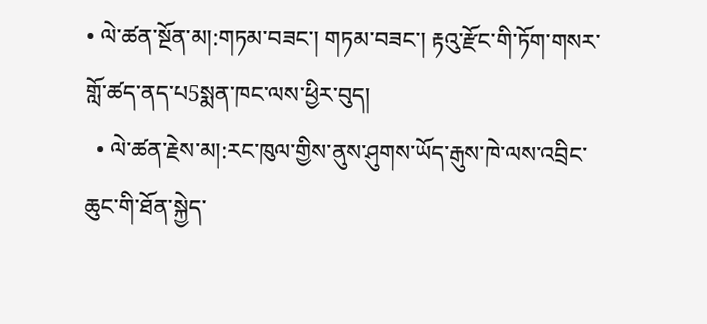• ལེ་ཚན་སྔོན་མ།:གཏམ་བཟང་། གཏམ་བཟང་། རྟའུ་རྫོང་གི་ཏོག་གསར་གློ་ཚད་ནད་པ5སྨན་ཁང་ལས་ཕྱིར་བུད།
  • ལེ་ཚན་རྗེས་མ།:རང་ཁུལ་གྱིས་ནུས་ཤུགས་ཡོད་རྒུས་ཁེ་ལས་འབྲིང་ཆུང་གི་ཐོན་སྐྱེད་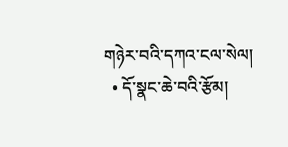གཉེར་བའི་དཀའ་ངལ་སེལ།
  • དོ་སྣང་ཆེ་བའི་རྩོམ།